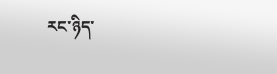རང་ཉིད་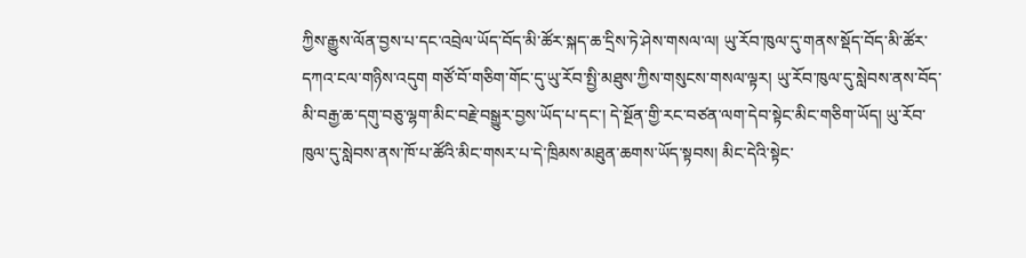ཀྱིས་རྒྱུས་ལོན་བྱས་པ་དང་འབྲེལ་ཡོད་བོད་མི་ཚོར་སྐད་ཆ་དྲིས་ཏེ་ཤེས་གསལ་ལ། ཡུ་རོབ་ཁུལ་དུ་གནས་སྡོད་བོད་མི་ཚོར་དཀའ་ངལ་གཉིས་འདུག གཙོ་བོ་གཅིག་གོང་དུ་ཡུ་རོབ་སྤྱི་མཐུས་ཀྱིས་གསུངས་གསལ་ལྟར། ཡུ་རོབ་ཁུལ་དུ་སླེབས་ནས་བོད་མི་བརྒྱ་ཆ་དགུ་བཅུ་ལྷག་མིང་བརྗེ་བསྒྱུར་བྱས་ཡོད་པ་དང་། དེ་སྔོན་གྱི་རང་བཙན་ལག་དེབ་སྟེང་མིང་གཅིག་ཡོད། ཡུ་རོབ་ཁུལ་དུ་སླེབས་ནས་ཁོ་པ་ཚོའི་མིང་གསར་པ་དེ་ཁྲིམས་མཐུན་ཆགས་ཡོད་སྟབས། མིང་དེའི་སྟེང་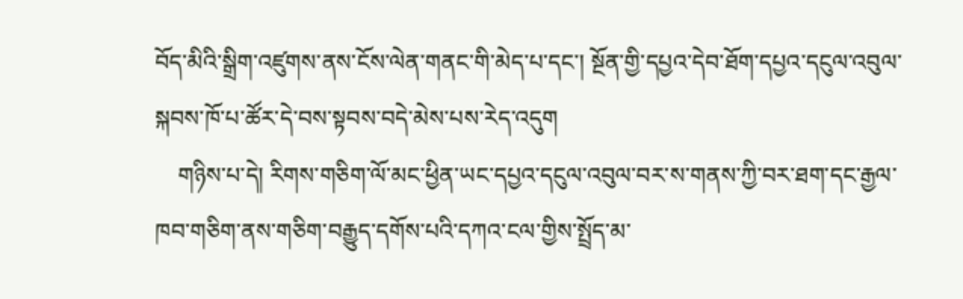བོད་མིའི་སྒྲིག་འཛུགས་ནས་ངོས་ལེན་གནང་གི་མེད་པ་དང་། སྔོན་གྱི་དཔྱའ་དེབ་ཐོག་དཔྱའ་དངུལ་འབུལ་སྐབས་ཁོ་པ་ཚོར་དེ་བས་སྟབས་བདེ་མེས་པས་རེད་འདུག
    གཉིས་པ་དེ། རིགས་གཅིག་ལོ་མང་ཕྱིན་ཡང་དཔྱའ་དངུལ་འབུལ་བར་ས་གནས་ཀྱི་བར་ཐག་དང་རྒྱལ་ཁབ་གཅིག་ནས་གཅིག་བརྒྱུད་དགོས་པའི་དཀའ་ངལ་གྱིས་སྤྲོད་མ་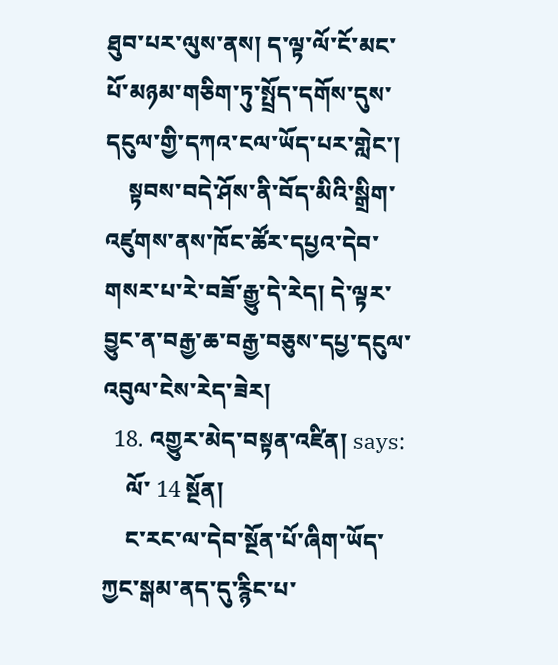ཐུབ་པར་ལུས་ནས། ད་ལྟ་ལོ་ངོ་མང་པོ་མཉམ་གཅིག་ཏུ་སྤྲོད་དགོས་དུས་དངུལ་གྱི་དཀའ་ངལ་ཡོད་པར་གླེང་།
    སྟབས་བདེ་ཤོས་ནི་བོད་མིའི་སྒྲིག་འཛུགས་ནས་ཁོང་ཚོར་དཔྱའ་དེབ་གསར་པ་རེ་བཟོ་རྒྱུ་དེ་རེད། དེ་ལྟར་བྱུང་ན་བརྒྱ་ཆ་བརྒྱ་བཅུས་དཔྱ་དངུལ་འབུལ་ངེས་རེད་ཟེར།
  18. འགྱུར་མེད་བསྟན་འཛིན། says:
    ལོ་ 14 སྔོན།
    ང་རང་ལ་དེབ་སྔོན་པོ་ཞིག་ཡོད་ཀྱང་སྒམ་ནད་དུ་རྙིང་པ་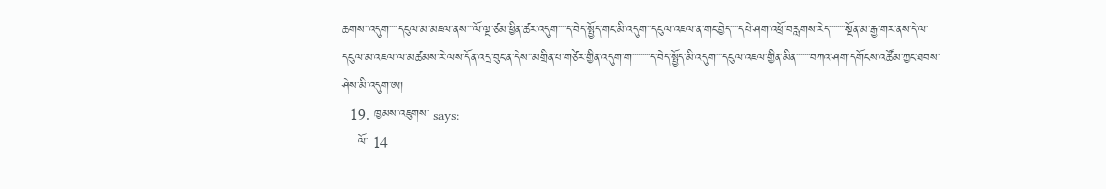ཆགས་་འདུག་་་་དངུལ་མ་མཇལ་ནས་་་ལོ་ལྔ་ཙམ་ཕྱིན་ཚར་འདུག་་་་ད་བེད་སྤྱོད་གང་མི་འདུག་་དངུལ་འཇལ་ན་གང་བྱེད་་་་དཔེ་ཤག་འཕྲོ་བརླགས་རེད་་་་་་་་སྔོན་མ་རྒྱ་གར་ནས་དེ་ལ་དངུལ་མ་འཇལ་ལ་མཚམས་རེ་ལས་དོན་འདྲ་བུང་ན་དེས་་མགྲིན་པ་གཙེར་གྱིན་འདུག་ག་་་་་་་་་ད་བེད་སྤྱོད་མི་འདུག་་་དངུལ་འཇལ་གྱིན་མིན་་་་་་་བཀའ་ཤག་དགོངས་འཚོམ་ཀྱང་ཐབས་ཤེས་མི་འདུག་ཨ།
  19. ཁྱམས་འཇུགས་ says:
    ལོ་ 14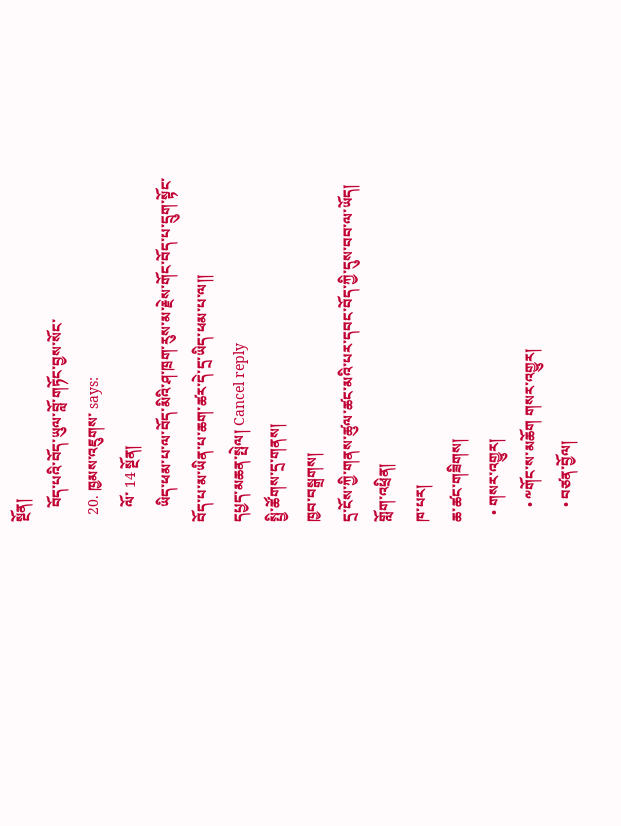སྔོན།
    བོད་པའི་བོད་ཡུལ་བློ་གཏོང་བྱས་སོང་
  20. ཁྱམས་འཇུགས་ says:
    ལོ་ 14 སྔོན།
    ཡིད་ཕམ་པ་ལ་བོད་མིའི་ཤ་ཁྲག་རུས་མ་རྗེས་གོང་བོད་པ་དྲུག་སྟོང་བོད་པ་མ་ཡིན་པ་ཆག་ཚར་དེ་དྲ་ཡིད་ཕམ་པ་ལ།།
དཔྱད་མཆན་སྤེལ། Cancel reply
སྤྱི་ཚོགས་དྲ་གནས།
ཁྱབ་བསྒྲགས།
དྲ་ངོས་ཀྱི་གནས་ཚུལ་ཚང་མའི་པར་དབང་བོད་ཀྱི་དུས་བབ་ལ་ཡོད།
གློག་འཕྲིན།
ཁ་པར།
ཆ་ཚང་གཟིགས།
  • གསར་འགྱུར།
    • ༸གོང་ས་མཆོག གསར་འགྱུར།
    • བཙན་བྱོལ།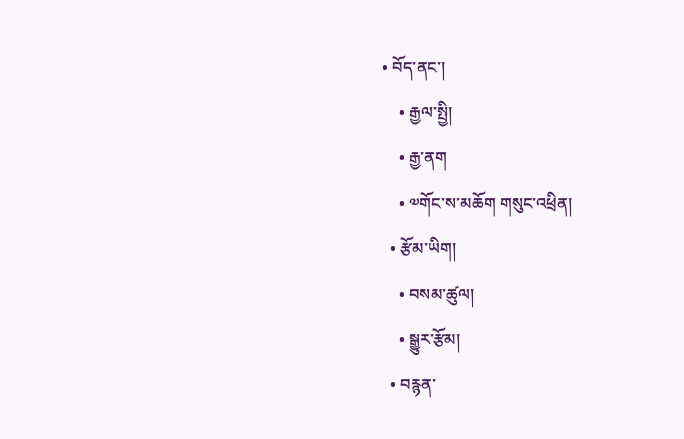• བོད་ནང་།
    • རྒྱལ་སྤྱི།
    • རྒྱ་ནག
    • ༧གོང་ས་མཆོག གསུང་འཕྲིན།
  • རྩོམ་ཡིག།
    • བསམ་ཚུལ།
    • སྒྱུར་རྩོམ།
  • བརྙན་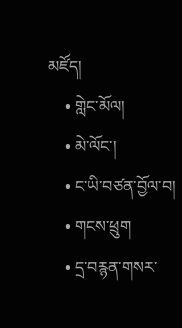མཛོད།
    • གླེང་མོལ།
    • མེ་ལོང་།
    • ང་ཡི་བཙན་བྱོལ་བ།
    • གངས་ཕྲུག
    • དྲ་བརྙན་གསར་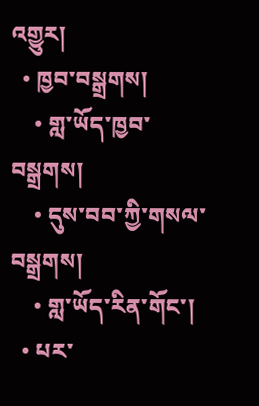འགྱུར།
  • ཁྱབ་བསྒྲགས།
    • གླ་ཡོད་ཁྱབ་བསྒྲགས།
    • དུས་བབ་ཀྱི་གསལ་བསྒྲགས།
    • གླ་ཡོད་རིན་གོང་།
  • པར་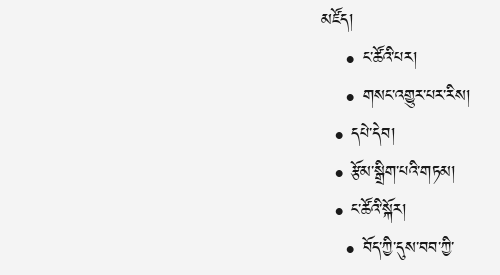མཛོད།
    • ང་ཚོའི་པར།
    • གསང་འགྱུར་པར་རིས།
  • དཔེ་དེབ།
  • རྩོམ་སྒྲིག་པའི་གཏམ།
  • ང་ཚོའི་སྐོར།
    • བོད་ཀྱི་དུས་བབ་ཀྱི་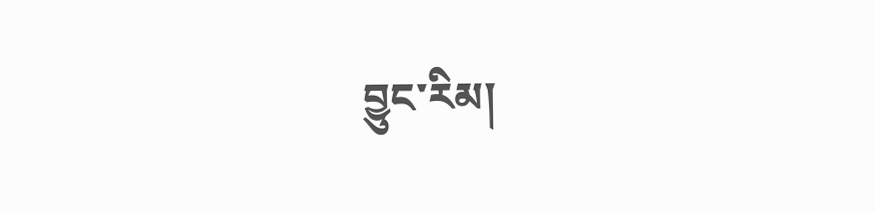བྱུང་རིམ།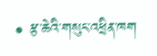• རྩ་ཆེའི་གསུང་འཕྲིན་ཁག